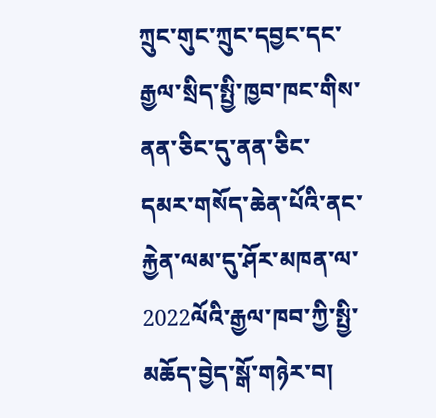ཀྲུང་གུང་ཀྲུང་དབྱང་དང་རྒྱལ་སྲིད་སྤྱི་ཁྱབ་ཁང་གིས་ནན་ཅིང་དུ་ནན་ཅིང་དམར་གསོད་ཆེན་པོའི་ནང་རྐྱེན་ལམ་དུ་ཤོར་མཁན་ལ་2022ལོའི་རྒྱལ་ཁབ་ཀྱི་སྤྱི་མཆོད་བྱེད་སྒོ་གཉེར་བ།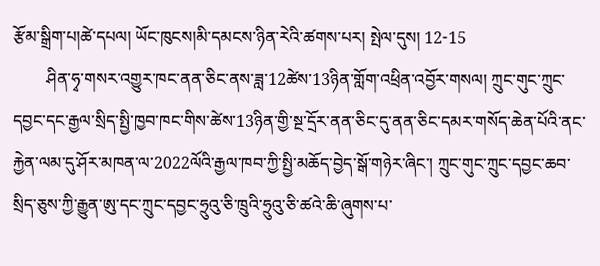རྩོམ་སྒྲིག་པ།ཚེ་དཔལ། ཡོང་ཁུངས།མི་དམངས་ཉིན་རེའི་ཚགས་པར། སྤེལ་དུས། 12-15
        ཤིན་ཧྭ་གསར་འགྱུར་ཁང་ནན་ཅིང་ནས་ཟླ་12ཚེས་13ཉིན་གློག་འཕྲིན་འབྱོར་གསལ། ཀྲུང་གུང་ཀྲུང་དབྱང་དང་རྒྱལ་སྲིད་སྤྱི་ཁྱབ་ཁང་གིས་ཚེས་13ཉིན་གྱི་སྔ་དྲོར་ནན་ཅིང་དུ་ནན་ཅིང་དམར་གསོད་ཆེན་པོའི་ནང་རྐྱེན་ལམ་དུ་ཤོར་མཁན་ལ་2022ལོའི་རྒྱལ་ཁབ་ཀྱི་སྤྱི་མཆོད་བྱེད་སྒོ་གཉེར་ཞིང་། ཀྲུང་གུང་ཀྲུང་དབྱང་ཆབ་སྲིད་ཅུས་ཀྱི་རྒྱུན་ཨུ་དང་ཀྲུང་དབྱང་ཧྲུའུ་ཅི་ཁྲུའི་ཧྲུའུ་ཅི་ཚའེ་ཆི་ཞུགས་པ་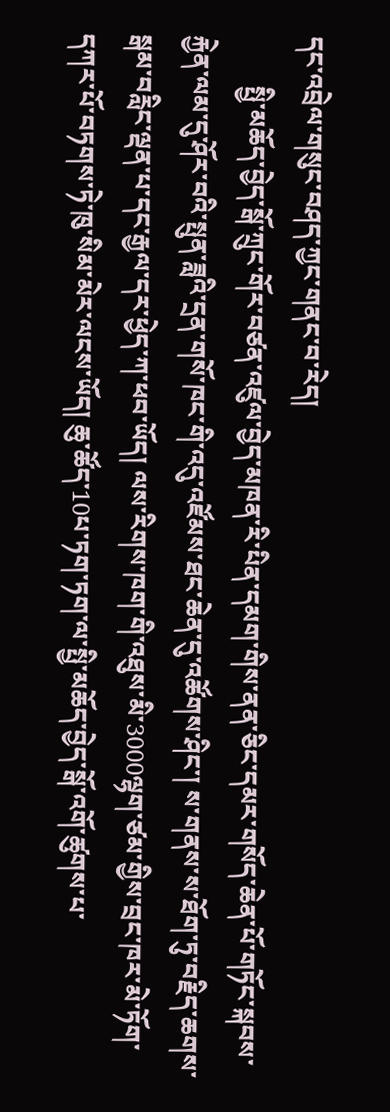དང་འབྲེལ་གསུང་བཤད་ཀྱང་གནང་བ་རེད།
        སྤྱི་མཆོད་བྱེད་སྒོ་ཀྲུང་གོར་བཙན་འཛུལ་བྱེད་མཁན་རི་པིན་དམག་གིས་ནན་ཅིང་དམར་གསོད་ཆེན་པོ་གཏོང་སྐབས་རྐྱེན་ལམ་དུ་ཤོར་བའི་སྤུན་ཟླའི་དྲན་གསོ་ཁང་གི་འདུ་འཛོམས་ཐང་ཆེན་དུ་འཚོགས་ཤིང་། ས་གནས་ས་ཐོག་ཏུ་བརྗིད་ཆགས་སྒམ་བརླིང་ལྡན་པ་དང་རྒྱལ་དར་ཕྱེད་ཀ་ཕབ་ཡོད། ལས་རིགས་ཁག་གི་འཐུས་མི་3000ལྷག་ཙམ་གྱིས་བྲང་ཁར་མེ་ཏོག་དཀར་པོ་བཏགས་ཏེ་ཁུ་སིམ་མེར་ལངས་ཡོད། ཆུ་ཚོད་10པ་ཏག་ཏག་ལ་སྤྱི་མཆོད་བྱེད་སྒོ་འགོ་ཚུགས་པ་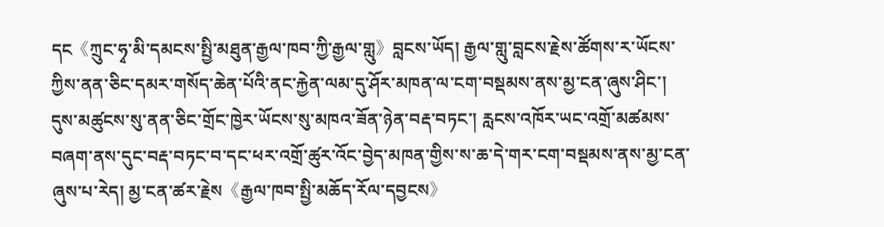དང《ཀྲུང་ཧྭ་མི་དམངས་སྤྱི་མཐུན་རྒྱལ་ཁབ་ཀྱི་རྒྱལ་གླུ》བླངས་ཡོད། རྒྱལ་གླུ་བླངས་རྗེས་ཚོགས་ར་ཡོངས་ཀྱིས་ནན་ཅིང་དམར་གསོད་ཆེན་པོའི་ནང་རྐྱེན་ལམ་དུ་ཤོར་མཁན་ལ་ངག་བསྡམས་ནས་མྱ་ངན་ཞུས་ཤིང་། དུས་མཚུངས་སུ་ནན་ཅིང་གྲོང་ཁྱེར་ཡོངས་སུ་མཁའ་ཟོན་ཉེན་བརྡ་བཏང་། རླངས་འཁོར་ཡང་འགྲོ་མཚམས་བཞག་ནས་དུང་བརྡ་བཏང་བ་དང་ཕར་འགྲོ་ཚུར་འོང་བྱེད་མཁན་གྱིས་ས་ཆ་དེ་གར་ངག་བསྡམས་ནས་མྱ་ངན་ཞུས་པ་རེད། མྱ་ངན་ཚར་རྗེས《རྒྱལ་ཁབ་སྤྱི་མཆོད་རོལ་དབྱངས》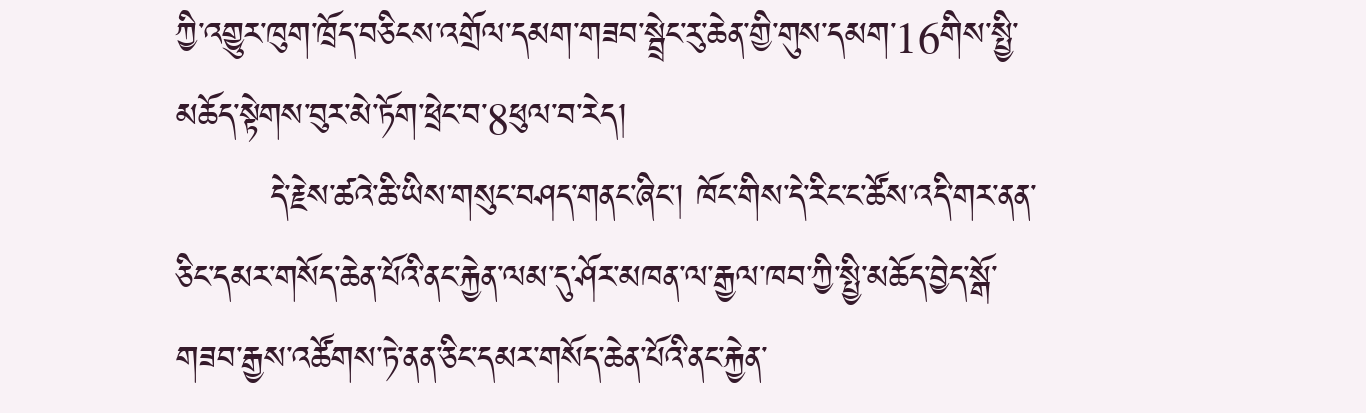ཀྱི་འགྱུར་ཁུག་ཁྲོད་བཅིངས་འགྲོལ་དམག་གཟབ་སྦྲེང་རུ་ཆེན་གྱི་གུས་དམག་16གིས་སྤྱི་མཆོད་སྟེགས་བུར་མེ་ཏོག་ཕྲེང་བ་8ཕུལ་བ་རེད།
        དེ་རྗེས་ཚའེ་ཆི་ཡིས་གསུང་བཤད་གནང་ཞིང་། ཁོང་གིས་དེ་རིང་ང་ཚོས་འདི་གར་ནན་ཅིང་དམར་གསོད་ཆེན་པོའི་ནང་རྐྱེན་ལམ་དུ་ཤོར་མཁན་ལ་རྒྱལ་ཁབ་ཀྱི་སྤྱི་མཆོད་བྱེད་སྒོ་གཟབ་རྒྱས་འཚོགས་ཏེ་ནན་ཅིང་དམར་གསོད་ཆེན་པོའི་ནང་རྐྱེན་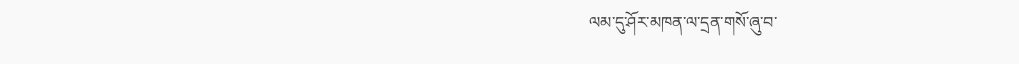ལམ་དུ་ཤོར་མཁན་ལ་དྲན་གསོ་ཞུ་བ་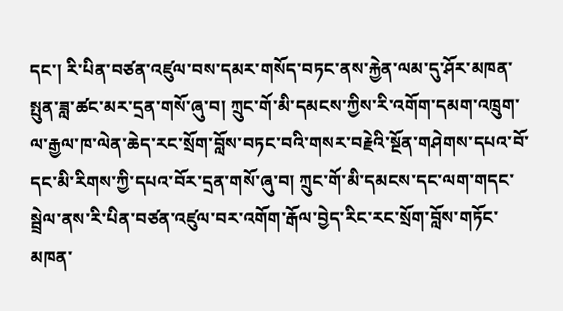དང་། རི་པིན་བཙན་འཛུལ་བས་དམར་གསོད་བཏང་ནས་རྐྱེན་ལམ་དུ་ཤོར་མཁན་སྤུན་ཟླ་ཚང་མར་དྲན་གསོ་ཞུ་བ། ཀྲུང་གོ་མི་དམངས་ཀྱིས་རི་འགོག་དམག་འཁྲུག་ལ་རྒྱལ་ཁ་ལེན་ཆེད་རང་སྲོག་བློས་བཏང་བའི་གསར་བརྗེའི་སྔོན་གཤེགས་དཔའ་བོ་དང་མི་རིགས་ཀྱི་དཔའ་བོར་དྲན་གསོ་ཞུ་བ། ཀྲུང་གོ་མི་དམངས་དང་ལག་གདང་སྦྲེལ་ནས་རི་པིན་བཙན་འཛུལ་བར་འགོག་རྒོལ་བྱེད་རིང་རང་སྲོག་བློས་གཏོང་མཁན་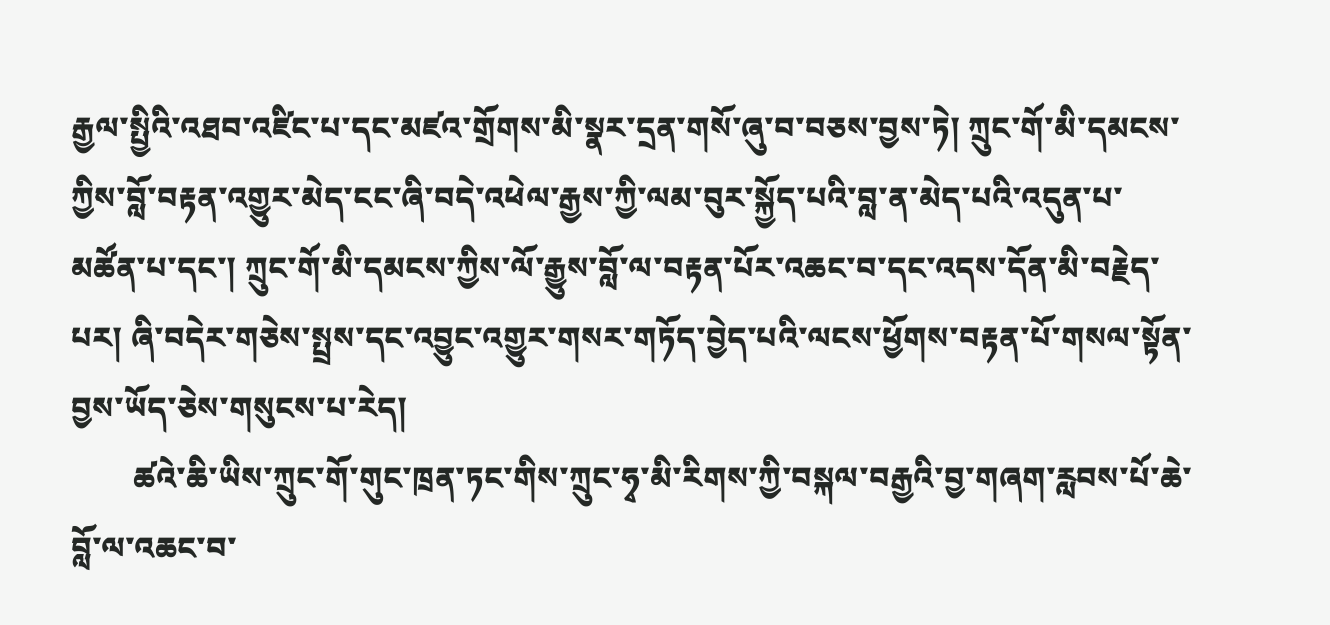རྒྱལ་སྤྱིའི་འཐབ་འཛིང་པ་དང་མཛའ་གྲོགས་མི་སྣར་དྲན་གསོ་ཞུ་བ་བཅས་བྱས་ཏེ། ཀྲུང་གོ་མི་དམངས་ཀྱིས་བློ་བརྟན་འགྱུར་མེད་ངང་ཞི་བདེ་འཕེལ་རྒྱས་ཀྱི་ལམ་བུར་སྐྱོད་པའི་བླ་ན་མེད་པའི་འདུན་པ་མཚོན་པ་དང་། ཀྲུང་གོ་མི་དམངས་ཀྱིས་ལོ་རྒྱུས་བློ་ལ་བརྟན་པོར་འཆང་བ་དང་འདས་དོན་མི་བརྗེད་པར། ཞི་བདེར་གཅེས་སྤྲས་དང་འབྱུང་འགྱུར་གསར་གཏོད་བྱེད་པའི་ལངས་ཕྱོགས་བརྟན་པོ་གསལ་སྟོན་བྱས་ཡོད་ཅེས་གསུངས་པ་རེད།
        ཚའེ་ཆི་ཡིས་ཀྲུང་གོ་གུང་ཁྲན་ཏང་གིས་ཀྲུང་ཧྭ་མི་རིགས་ཀྱི་བསྐལ་བརྒྱའི་བྱ་གཞག་རླབས་པོ་ཆེ་བློ་ལ་འཆང་བ་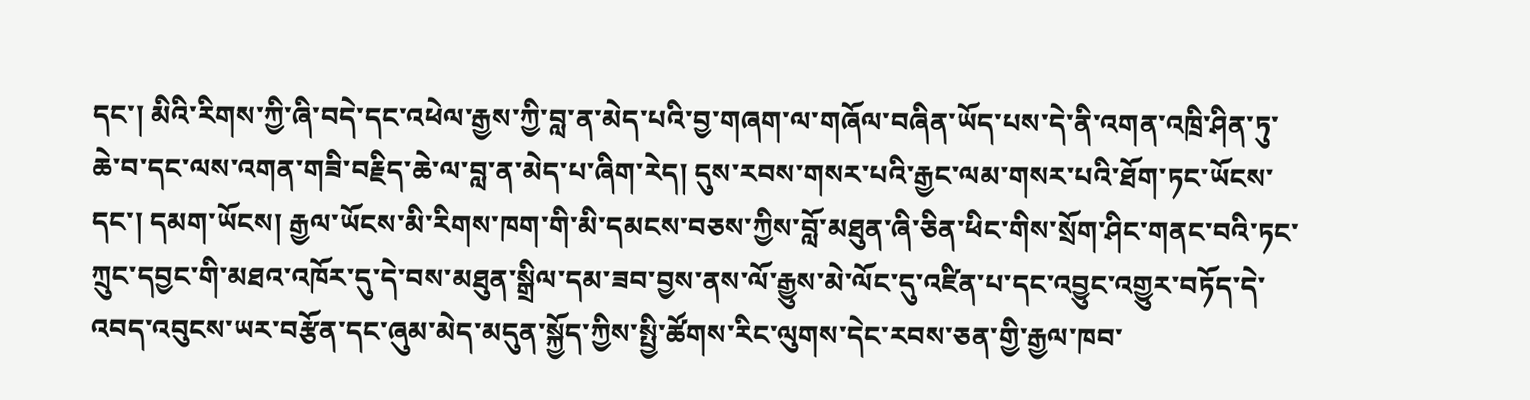དང་། མིའི་རིགས་ཀྱི་ཞི་བདེ་དང་འཕེལ་རྒྱས་ཀྱི་བླ་ན་མེད་པའི་བྱ་གཞག་ལ་གཞོལ་བཞིན་ཡོད་པས་དེ་ནི་འགན་འཁྲི་ཤིན་ཏུ་ཆེ་བ་དང་ལས་འགན་གཟི་བརྗིད་ཆེ་ལ་བླ་ན་མེད་པ་ཞིག་རེད། དུས་རབས་གསར་པའི་རྒྱང་ལམ་གསར་པའི་ཐོག་ཏང་ཡོངས་དང་། དམག་ཡོངས། རྒྱལ་ཡོངས་མི་རིགས་ཁག་གི་མི་དམངས་བཅས་ཀྱིས་བློ་མཐུན་ཞི་ཅིན་ཕིང་གིས་སྲོག་ཤིང་གནང་བའི་ཏང་ཀྲུང་དབྱང་གི་མཐའ་འཁོར་དུ་དེ་བས་མཐུན་སྒྲིལ་དམ་ཟབ་བྱས་ནས་ལོ་རྒྱུས་མེ་ལོང་དུ་འཛིན་པ་དང་འབྱུང་འགྱུར་བཏོད་དེ་འབད་འབུངས་ཡར་བརྩོན་དང་ཞུམ་མེད་མདུན་སྐྱོད་ཀྱིས་སྤྱི་ཚོགས་རིང་ལུགས་དེང་རབས་ཅན་གྱི་རྒྱལ་ཁབ་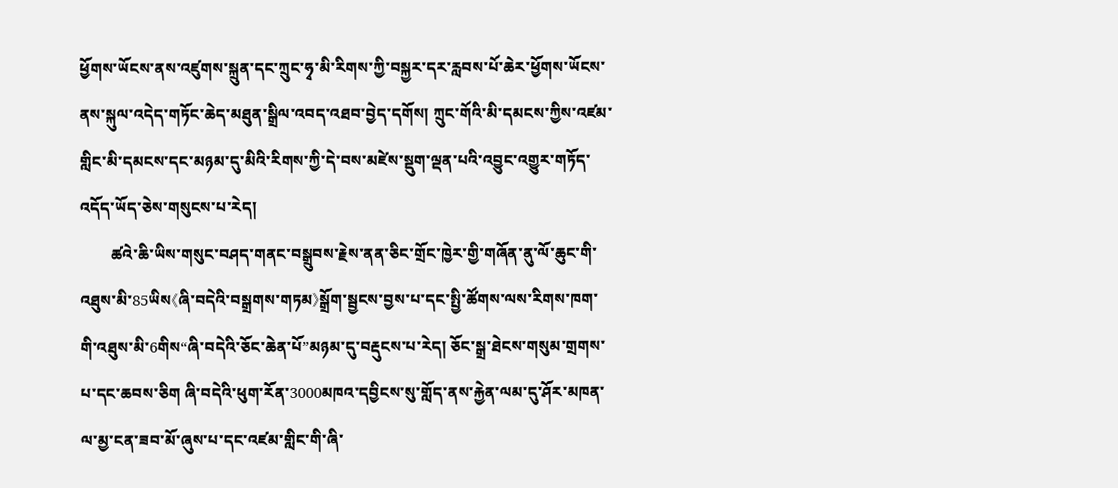ཕྱོགས་ཡོངས་ནས་འཛུགས་སྐྲུན་དང་ཀྲུང་ཧྭ་མི་རིགས་ཀྱི་བསྐྱར་དར་རླབས་པོ་ཆེར་ཕྱོགས་ཡོངས་ནས་སྐུལ་འདེད་གཏོང་ཆེད་མཐུན་སྒྲིལ་འབད་འཐབ་བྱེད་དགོས། ཀྲུང་གོའི་མི་དམངས་ཀྱིས་འཛམ་གླིང་མི་དམངས་དང་མཉམ་དུ་མིའི་རིགས་ཀྱི་དེ་བས་མཛེས་སྡུག་ལྡན་པའི་འབྱུང་འགྱུར་གཏོད་འདོད་ཡོད་ཅེས་གསུངས་པ་རེད།
        ཚའེ་ཆི་ཡིས་གསུང་བཤད་གནང་བསྒྲུབས་རྗེས་ནན་ཅིང་གྲོང་ཁྱེར་གྱི་གཞོན་ནུ་ལོ་ཆུང་གི་འཐུས་མི་85ཡིས《ཞི་བདེའི་བསྒྲགས་གཏམ》སྒྲོག་སྦྱངས་བྱས་པ་དང་སྤྱི་ཚོགས་ལས་རིགས་ཁག་གི་འཐུས་མི་6གིས“ཞི་བདེའི་ཅོང་ཆེན་པོ”མཉམ་དུ་བརྡུངས་པ་རེད། ཅོང་སྒྲ་ཐེངས་གསུམ་གྲགས་པ་དང་ཆབས་ཅིག ཞི་བདེའི་ཕུག་རོན་3000མཁའ་དབྱིངས་སུ་གློད་ནས་རྐྱེན་ལམ་དུ་ཤོར་མཁན་ལ་མྱ་ངན་ཟབ་མོ་ཞུས་པ་དང་འཛམ་གླིང་གི་ཞི་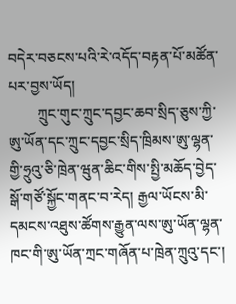བདེར་བཅངས་པའི་རེ་འདོད་བརྟན་པོ་མཚོན་པར་བྱས་ཡོད།
        ཀྲུང་གུང་ཀྲུང་དབྱང་ཆབ་སྲིད་ཅུས་ཀྱི་ཨུ་ཡོན་དང་ཀྲུང་དབྱང་སྲིད་ཁྲིམས་ཨུ་ལྷན་གྱི་ཧྲུའུ་ཅི་ཁྲེན་ཝུན་ཆིང་གིས་སྤྱི་མཆོད་བྱེད་སྒོ་གཙོ་སྐྱོང་གནང་བ་རེད། རྒྱལ་ཡོངས་མི་དམངས་འཐུས་ཚོགས་རྒྱུན་ལས་ཨུ་ཡོན་ལྷན་ཁང་གི་ཨུ་ཡོན་ཀྲང་གཞོན་པ་ཁྲེན་ཀྲུའུ་དང་།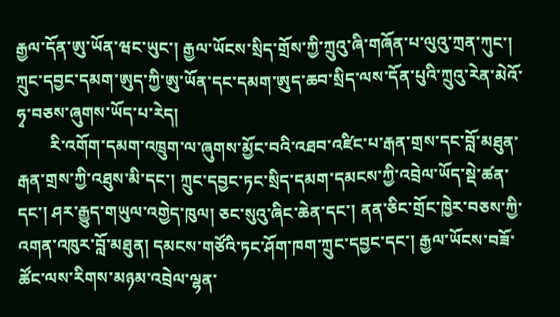རྒྱལ་དོན་ཨུ་ཡོན་ཝང་ཡུང་། རྒྱལ་ཡོངས་སྲིད་གྲོས་ཀྱི་ཀྲུའུ་ཞི་གཞོན་པ་ལུའུ་ཀྲན་ཀུང་། ཀྲུང་དབྱང་དམག་ཨུད་ཀྱི་ཨུ་ཡོན་དང་དམག་ཨུད་ཆབ་སྲིད་ལས་དོན་པུའི་ཀྲུའུ་རེན་མེའོ་ཧྭ་བཅས་ཞུགས་ཡོད་པ་རེད།
        རི་འགོག་དམག་འཁྲུག་ལ་ཞུགས་མྱོང་བའི་འཐབ་འཛིང་པ་རྒན་གྲས་དང་བློ་མཐུན་རྒན་གྲས་ཀྱི་འཐུས་མི་དང་། ཀྲུང་དབྱང་ཏང་སྲིད་དམག་དམངས་ཀྱི་འབྲེལ་ཡོད་སྡེ་ཚན་དང་། ཤར་རྒྱུད་གཡུལ་འགྱེད་ཁུལ། ཅང་སུའུ་ཞིང་ཆེན་དང་། ནན་ཅིང་གྲོང་ཁྱེར་བཅས་ཀྱི་འགན་འཁུར་བློ་མཐུན། དམངས་གཙོའི་ཏང་ཤོག་ཁག་ཀྲུང་དབྱང་དང་། རྒྱལ་ཡོངས་བཟོ་ཚོང་ལས་རིགས་མཉམ་འབྲེལ་ལྷན་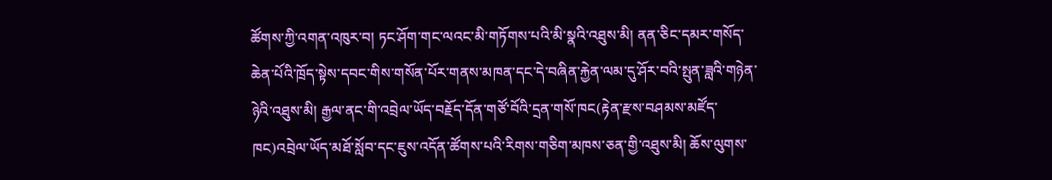ཚོགས་ཀྱི་འགན་འཁུར་བ། ཏང་ཤོག་གང་ལའང་མི་གཏོགས་པའི་མི་སྣའི་འཐུས་མི། ནན་ཅིང་དམར་གསོད་ཆེན་པོའི་ཁྲོད་སྟེས་དབང་གིས་གསོན་པོར་གནས་མཁན་དང་དེ་བཞིན་རྐྱེན་ལམ་དུ་ཤོར་བའི་སྤུན་ཟླའི་གཉེན་ཉེའི་འཐུས་མི། རྒྱལ་ནང་གི་འབྲེལ་ཡོད་བརྗོད་དོན་གཙོ་བོའི་དྲན་གསོ་ཁང(རྟེན་རྫས་བཤམས་མཛོད་ཁང)འབྲེལ་ཡོད་མཐོ་སློབ་དང་ཇུས་འདོན་ཚོགས་པའི་རིགས་གཅིག་མཁས་ཅན་གྱི་འཐུས་མི། ཆོས་ལུགས་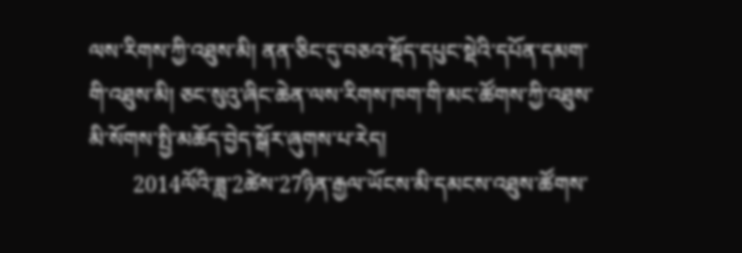ལས་རིགས་ཀྱི་འཐུས་མི། ནན་ཅིང་དུ་བཅའ་སྡོད་དཔུང་སྡེའི་དཔོན་དམག་གི་འཐུས་མི། ཅང་སུའུ་ཞིང་ཆེན་ལས་རིགས་ཁག་གི་མང་ཚོགས་ཀྱི་འཐུས་མི་སོགས་སྤྱི་མཆོད་བྱེད་སྒོར་ཞུགས་པ་རེད།
        2014ལོའི་ཟླ་2ཚེས་27ཉིན་རྒྱལ་ཡོངས་མི་དམངས་འཐུས་ཚོགས་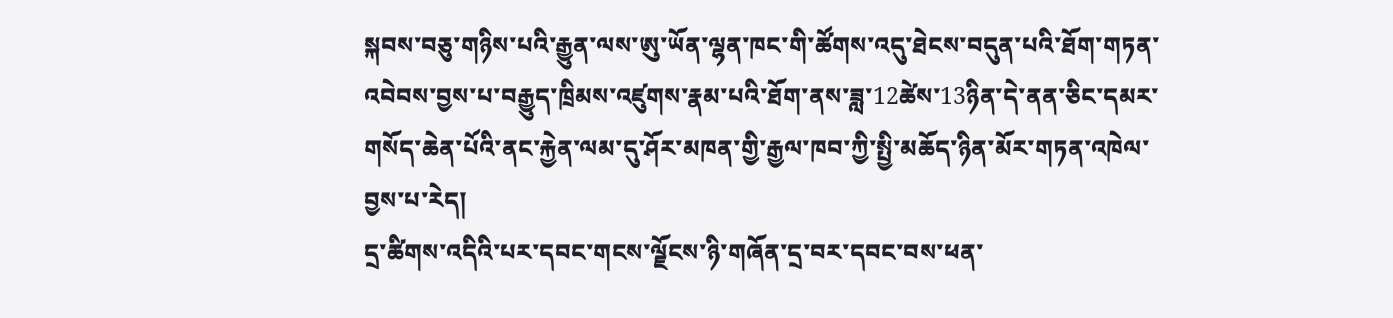སྐབས་བཅུ་གཉིས་པའི་རྒྱུན་ལས་ཨུ་ཡོན་ལྷན་ཁང་གི་ཚོགས་འདུ་ཐེངས་བདུན་པའི་ཐོག་གཏན་འབེབས་བྱས་པ་བརྒྱུད་ཁྲིམས་འཛུགས་རྣམ་པའི་ཐོག་ནས་ཟླ་12ཚེས་13ཉིན་དེ་ནན་ཅིང་དམར་གསོད་ཆེན་པོའི་ནང་རྐྱེན་ལམ་དུ་ཤོར་མཁན་གྱི་རྒྱལ་ཁབ་ཀྱི་སྤྱི་མཆོད་ཉིན་མོར་གཏན་འཁེལ་བྱས་པ་རེད།
དྲ་ཚིགས་འདིའི་པར་དབང་གངས་ལྗོངས་ཉི་གཞོན་དྲ་བར་དབང་བས་ཕན་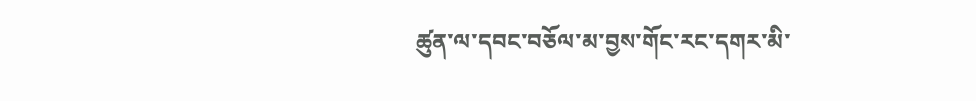ཚུན་ལ་དབང་བཅོལ་མ་བྱས་གོང་རང་དགར་མི་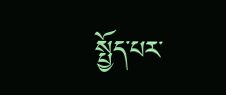སྤྱོད་པར་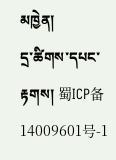མཁྱེན།
དྲ་ཚིགས་དཔང་རྟགས། 蜀ICP备14009601号-1